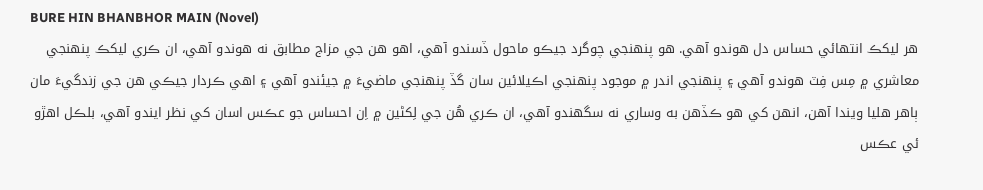BURE HIN BHANBHOR MAIN (Novel)
هر ليکڪ انتهائي حساس دل هوندو آهي. هو پنهنجي چوگرد جيڪو ماحول ڏسندو آهي، اهو هن جي مزاج مطابق نه هوندو آهي، ان ڪري ليکڪ پنهنجي معاشري ۾ مِس فِٽ هوندو آهي ۽ پنهنجي اندر ۾ موجود پنهنجي اڪيلائين سان گڏ پنهنجي ماضيءَ ۾ جيئندو آهي ۽ اهي ڪردار جيڪي هن جي زندگيءَ مان ٻاهر هليا ويندا آهن، انهن کي هو ڪڏهن به وساري نه سگهندو آهي، ان ڪري هُن جي لِکڻين ۾ اِن احساس جو عڪس اسان کي نظر ايندو آهي، بلڪل اهڙو ئي عڪس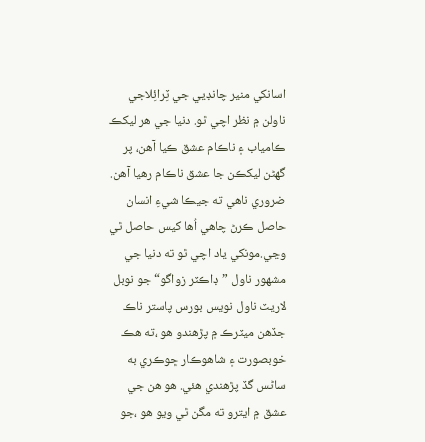اسانکي منير چانڊيي جي ٽِرائِلاجي ناولن ۾ نظر اچي ٿو. دنيا جي هر ليکڪ ڪامياب ۽ ناڪام عشق ڪيا آهن، پر گھڻن ليکڪن جا عشق ناڪام رهيا آهن. ضروري ناهي ته جيڪا شيءِ انسان حاصل ڪرڻ چاهي اُها کيس حاصل ٿي وڃي.مونکي ياد اچي ٿو ته دنيا جي مشهور ناول ”ڊاڪٽر زواگو“ جو نوبل لاريٽ ناول نويس بورس پاستر ناڪ جڏهن ميٽرڪ ۾ پڙهندو هو ،ته هڪ خوبصورت ۽ شاهوڪار ڇوڪري به ساڻس گڏ پڙهندي هئي. هو هن جي عشق ۾ ايترو ته مگن ٿي ويو هو ،جو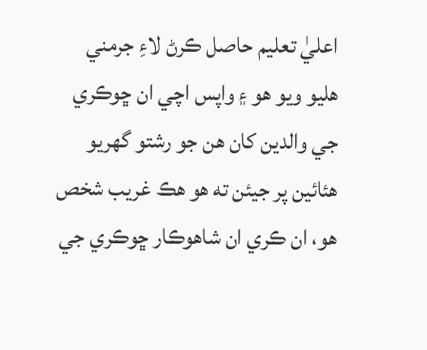اعليٰ تعليم حاصل ڪرڻ لاءِ جرمني هليو ويو هو ۽ واپس اچي ان ڇوڪري جي والدين کان هن جو رشتو گھريو هئائين پر جيئن ته هو هڪ غريب شخص هو، ان ڪري ان شاهوڪار ڇوڪري جي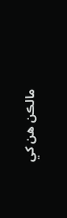مالڪن هن کي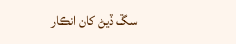سڱ ڏيڻ کان انڪار